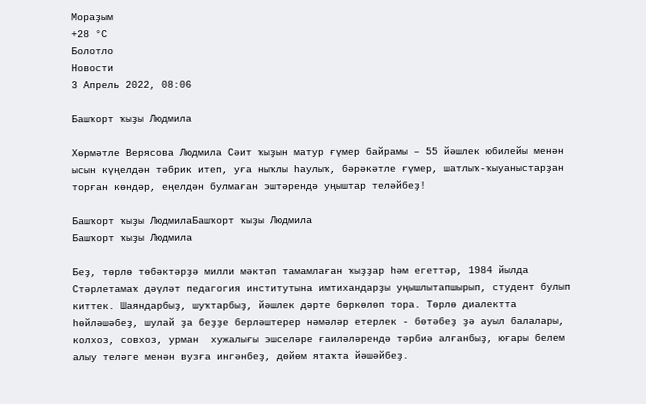Мораҙым
+28 °С
Болотло
Новости
3 Апрель 2022, 08:06

Башҡорт ҡыҙы Людмила

Хөрмәтле Верясова Людмила Сәит ҡыҙын матур ғүмер байрамы – 55 йәшлек юбилейы менән ысын күңелдән тәбрик итеп, уға ныҡлы һаулыҡ, бәрәкәтле ғүмер, шатлыҡ-ҡыуаныстарҙан торған көндәр, еңелдән булмаған эштәрендә уңыштар теләйбеҙ!

Башҡорт ҡыҙы ЛюдмилаБашҡорт ҡыҙы Людмила
Башҡорт ҡыҙы Людмила

Беҙ, төрлө төбәктәрҙә милли мәктәп тамамлаған ҡыҙҙар һәм егеттәр, 1984 йылда Стәрлетамаҡ дәүләт педагогия институтына имтихандарҙы уңышлытапшырып, студент булып киттек. Шаяндарбыҙ, шуҡтарбыҙ, йәшлек дәрте бөркөлөп тора. Төрлө диалектта һөйләшәбеҙ, шулай ҙа беҙҙе берләштерер нәмәләр етерлек - бөтәбеҙ ҙә ауыл балалары, колхоз, совхоз, урман  хужалығы эшселәре ғаиләләрендә тәрбиә алғанбыҙ, юғары белем алыу теләге менән вузға ингәнбеҙ, дөйөм ятаҡта йәшәйбеҙ.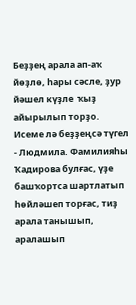Беҙҙең арала ап-аҡ йөҙлө, һары сәсле, ҙур йәшел күҙле  ҡыҙ айырылып торҙо. Исеме лә беҙҙеңсә түгел - Людмила. Фамилияһы Ҡадирова булғас, үҙе башҡортса шартлатып һөйләшеп торғас, тиҙ арала танышып, аралашып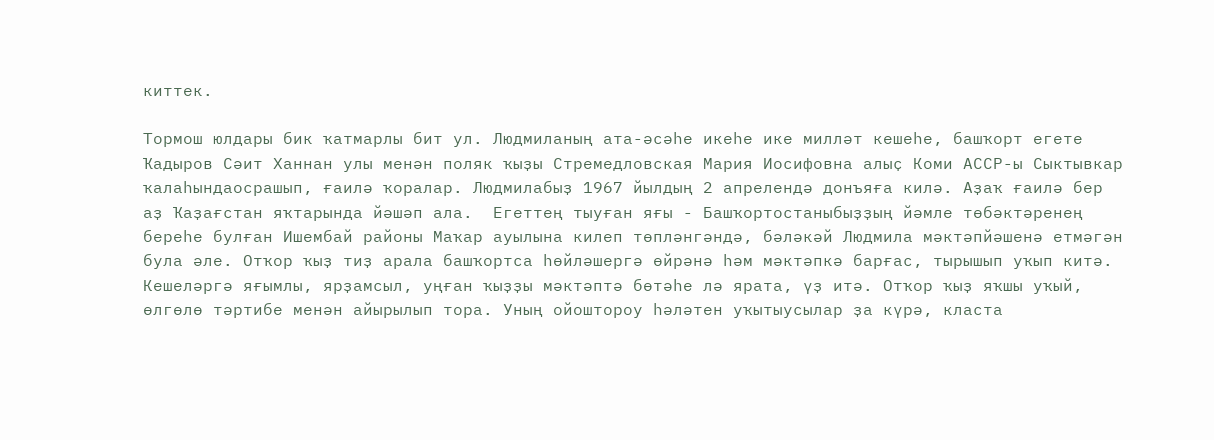киттек.

Тормош юлдары бик ҡатмарлы бит ул. Людмиланың ата-әсәһе икеһе ике милләт кешеһе, башҡорт егете Ҡадыров Сәит Ханнан улы менән поляк ҡыҙы Стремедловская Мария Иосифовна алыҫ Коми АССР-ы Сыктывкар ҡалаһындаосрашып, ғаилә ҡоралар. Людмилабыҙ 1967 йылдың 2 апрелендә донъяға килә. Аҙаҡ ғаилә бер аҙ Ҡаҙағстан яҡтарында йәшәп ала.  Егеттең тыуған яғы - Башҡортостаныбыҙҙың йәмле төбәктәренең береһе булған Ишембай районы Маҡар ауылына килеп төпләнгәндә, бәләкәй Людмила мәктәпйәшенә етмәгән була әле. Отҡор ҡыҙ тиҙ арала башҡортса һөйләшергә өйрәнә һәм мәктәпкә барғас, тырышып уҡып китә. Кешеләргә яғымлы, ярҙамсыл, уңған ҡыҙҙы мәктәптә бөтәһе лә ярата, үҙ итә. Отҡор ҡыҙ яҡшы уҡый, өлгөлө тәртибе менән айырылып тора. Уның ойоштороу һәләтен уҡытыусылар ҙа күрә, класта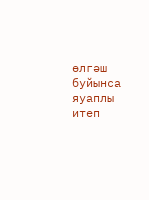өлгәш буйынса яуаплы итеп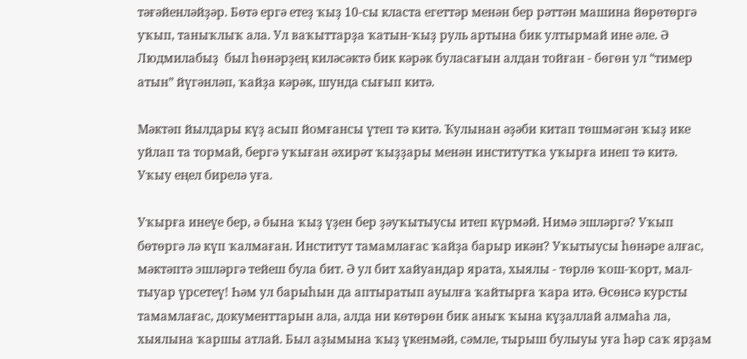тәғәйенләйҙәр. Бөтә ергә етеҙ ҡыҙ 10-сы класта егеттәр менән бер рәттән машина йөрөтөргә уҡып, таныҡлыҡ ала. Ул ваҡыттарҙа ҡатын-ҡыҙ руль артына бик ултырмай ине әле. Ә Людмилабыҙ  был һөнәрҙең киләсәктә бик кәрәк буласағын алдан тойған - бөгөн ул “тимер атын” йүгәнләп, ҡайҙа кәрәк, шунда сығып китә.

Мәктәп йылдары күҙ асып йомғансы үтеп тә китә. Ҡулынан әҙәби китап төшмәгән ҡыҙ ике уйлап та тормай, бергә уҡыған әхирәт ҡыҙҙары менән институтҡа уҡырға инеп тә китә. Уҡыу еңел бирелә уға.

Уҡырға инеүе бер, ә бына ҡыҙ үҙен бер ҙәуҡытыусы итеп күрмәй. Нимә эшләргә? Уҡып бөтөргә лә күп ҡалмаған. Институт тамамлағас ҡайҙа барыр икән? Уҡытыусы һөнәре алғас, мәктәптә эшләргә тейеш була бит. Ә ул бит хайуандар ярата, хыялы - төрлө ҡош-ҡорт, мал-тыуар үрсетеү! Һәм ул барыһын да аптыратып ауылға ҡайтырға ҡара итә. Өсөнсә курсты тамамлағас, документтарын ала, алда ни көтөрөн бик аныҡ ҡына күҙаллай алмаһа ла, хыялына ҡаршы атлай. Был аҙымына ҡыҙ үкенмәй, сәмле, тырыш булыуы уға һәр саҡ ярҙам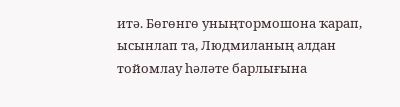итә. Бөгөнгө уныңтормошона ҡарап, ысынлап та, Людмиланың алдан тойомлау һәләте барлығына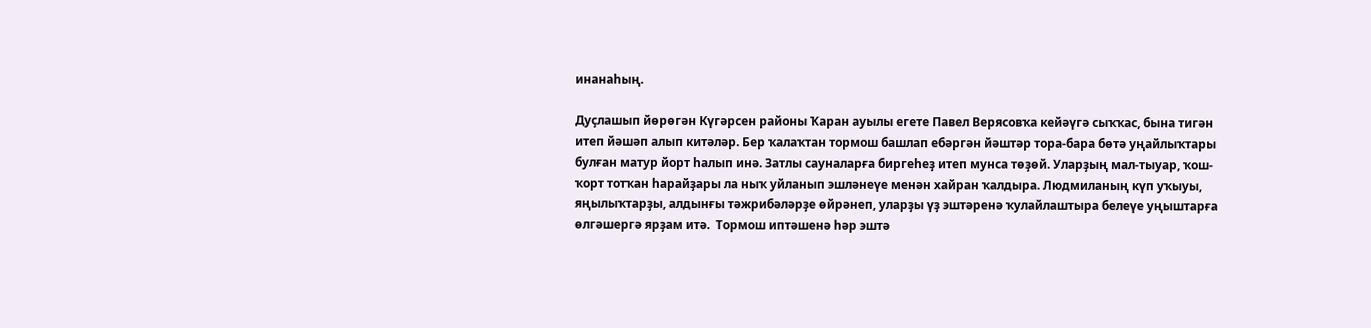инанаһың.

Дуҫлашып йөрөгән Күгәрсен районы Ҡаран ауылы егете Павел Верясовҡа кейәүгә сыҡҡас, бына тигән итеп йәшәп алып китәләр. Бер ҡалаҡтан тормош башлап ебәргән йәштәр тора-бара бөтә уңайлыҡтары булған матур йорт һалып инә. Затлы сауналарға биргеһеҙ итеп мунса төҙөй. Уларҙың мал-тыуар, ҡош-ҡорт тотҡан һарайҙары ла ныҡ уйланып эшләнеүе менән хайран ҡалдыра. Людмиланың күп уҡыуы, яңылыҡтарҙы, алдынғы тәжрибәләрҙе өйрәнеп, уларҙы үҙ эштәренә ҡулайлаштыра белеүе уңыштарға өлгәшергә ярҙам итә.  Тормош иптәшенә һәр эштә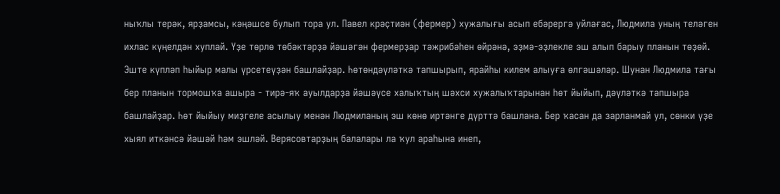ныҡлы терәк, ярҙамсы, кәңәшсе булып тора ул. Павел крәҫтиән (фермер) хужалығы асып ебәрергә уйлағас, Людмила уның теләген ихлас күңелдән хуплай. Үҙе төрлө төбәктәрҙә йәшәгән фермерҙар тәжрибәһен өйрәнә, эҙмә-эҙлекле эш алып барыу планын төҙөй. Эште күпләп һыйыр малы үрсетеүҙән башлайҙар. Һөтөндәүләткә тапшырып, ярайһы килем алыуға өлгәшәләр. Шунан Людмила тағы бер планын тормошҡа ашыра - тирә-яҡ ауылдарҙа йәшәүсе халыҡтың шәхси хужалыҡтарынан һөт йыйып, дәүләткә тапшыра башлайҙар. Һөт йыйыу миҙгеле асылыу менән Людмиланың эш көнө иртәнге дүрттә башлана. Бер ҡасан да зарланмай ул, сөнки үҙе хыял иткәнсә йәшәй һәм эшләй. Верясовтарҙың балалары ла ҡул араһына инеп,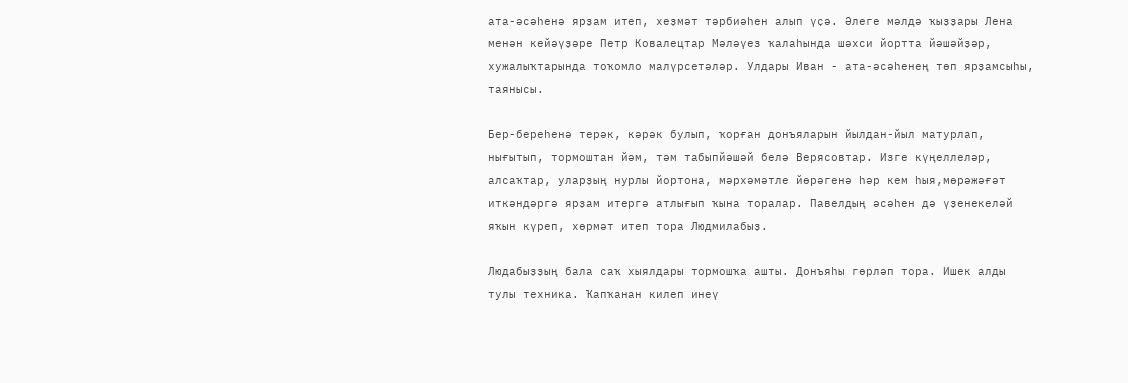ата-әсәһенә ярҙам итеп, хеҙмәт тәрбиәһен алып үҫә. Әлеге мәлдә ҡыҙҙары Лена менән кейәүҙәре Петр Ковалецтар Мәләүез ҡалаһында шәхси йортта йәшәйҙәр, хужалыҡтарында тоҡомло малүрсетәләр. Улдары Иван - ата-әсәһенең төп ярҙамсыһы, таянысы.

Бер-береһенә терәк, кәрәк булып, ҡорған донъяларын йылдан-йыл матурлап, нығытып, тормоштан йәм, тәм табыпйәшәй белә Верясовтар. Изге күңеллеләр, алсаҡтар, уларҙың нурлы йортона, мәрхәмәтле йөрәгенә һәр кем һыя,мөрәжәғәт иткәндәргә ярҙам итергә атлығып ҡына торалар. Павелдың әсәһен дә үҙенекеләй яҡын күреп, хөрмәт итеп тора Людмилабыҙ.

Людабыҙҙың бала саҡ хыялдары тормошҡа ашты. Донъяһы гөрләп тора. Ишек алды тулы техника. Ҡапҡанан килеп инеү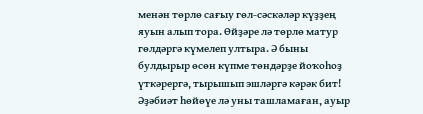менән төрлө сағыу гөл-сәскәләр күҙҙең яуын алып тора. Өйҙәре лә төрлө матур гөлдәргә күмелеп ултыра. Ә быны булдырыр өсөн күпме төндәрҙе йоҡоһоҙ үткәрергә, тырышып эшләргә кәрәк бит! Әҙәбиәт һөйөүе лә уны ташламаған, ауыр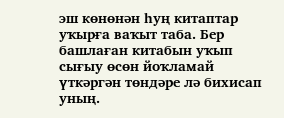эш көнөнән һуң китаптар уҡырға ваҡыт таба. Бер башлаған китабын уҡып сығыу өсөн йоҡламай үткәргән төндәре лә бихисап уның.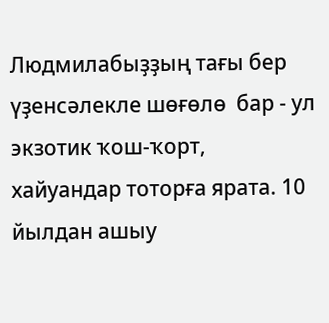Людмилабыҙҙың тағы бер үҙенсәлекле шөғөлө  бар - ул экзотик ҡош-ҡорт, хайуандар тоторға ярата. 10 йылдан ашыу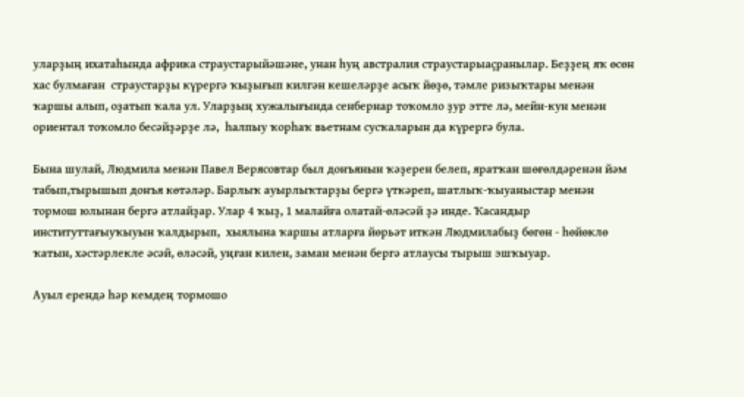уларҙың ихатаһында африка страустарыйәшәне, унан һуң австралия страустарыаҫранылар. Беҙҙең яҡ өсөн хас булмаған  страустарҙы күрергә ҡыҙығып килгән кешеләрҙе асыҡ йөҙө, тәмле ризыҡтары менән ҡаршы алып, оҙатып ҡала ул. Уларҙың хужалығында сенбернар тоҡомло ҙур этте лә, мейн-кун менән ориентал тоҡомло бесәйҙәрҙе лә,  һалпыу ҡорһаҡ вьетнам сусҡаларын да күрергә була.

Бына шулай, Людмила менән Павел Верясовтар был донъянын ҡәҙерен белеп, яратҡан шөғөлдәренән йәм табып,тырышып донъя көтәләр. Барлыҡ ауырлыҡтарҙы бергә үткәреп, шатлыҡ-ҡыуаныстар менән тормош юлынан бергә атлайҙар. Улар 4 ҡыҙ, 1 малайға олатай-өләсәй ҙә инде. Ҡасандыр институттағыуҡыуын ҡалдырып,  хыялына ҡаршы атларға йөрьәт иткән Людмилабыҙ бөгөн - һөйөклө ҡатын, хәстәрлекле әсәй, өләсәй, уңған килен, заман менән бергә атлаусы тырыш эшҡыуар.

Ауыл ерендә һәр кемдең тормошо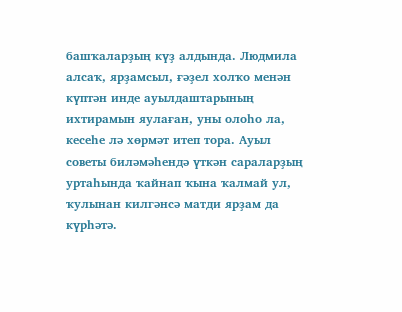башҡаларҙың күҙ алдында. Людмила  алсаҡ, ярҙамсыл, ғәҙел холҡо менән күптән инде ауылдаштарының ихтирамын яулаған, уны олоһо ла, кесеһе лә хөрмәт итеп тора. Ауыл советы биләмәһендә үткән сараларҙың уртаһында ҡайнап ҡына ҡалмай ул, ҡулынан килгәнсә матди ярҙам да күрһәтә.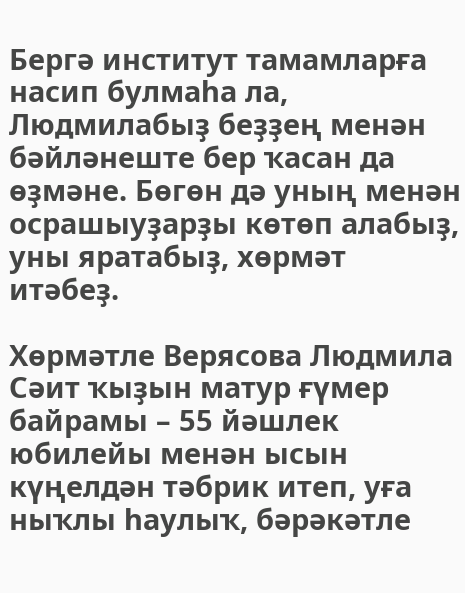Бергә институт тамамларға насип булмаһа ла, Людмилабыҙ беҙҙең менән бәйләнеште бер ҡасан да өҙмәне. Бөгөн дә уның менән осрашыуҙарҙы көтөп алабыҙ, уны яратабыҙ, хөрмәт итәбеҙ.

Хөрмәтле Верясова Людмила Сәит ҡыҙын матур ғүмер байрамы – 55 йәшлек юбилейы менән ысын күңелдән тәбрик итеп, уға ныҡлы һаулыҡ, бәрәкәтле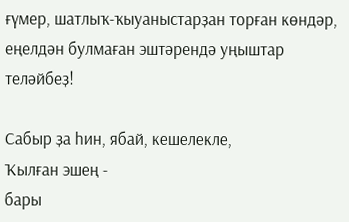ғүмер, шатлыҡ-ҡыуаныстарҙан торған көндәр, еңелдән булмаған эштәрендә уңыштар теләйбеҙ!

Сабыр ҙа һин, ябай, кешелекле,
Ҡылған эшең -
бары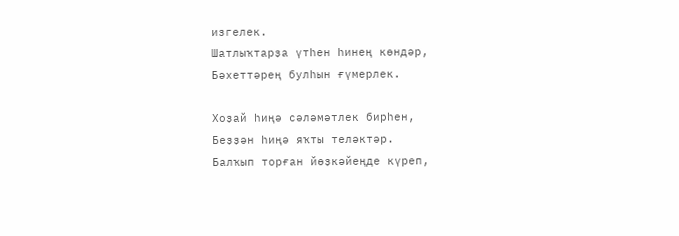изгелек.
Шатлыҡтарҙа үтһен һинең көндәр,
Бәхеттәрең булһын ғүмерлек.

Хоҙай һиңә сәләмәтлек бирһен,
Беҙҙән һиңә яҡты теләктәр.
Балҡып торған йөҙкәйеңде күреп,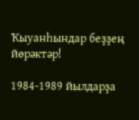Ҡыуанһындар беҙҙең йөрәктәр!

1984-1989 йылдарҙа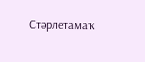Стәрлетамаҡ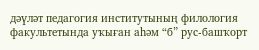дәүләт педагогия институтының филология факультетында уҡыған аһәм “б” рус-башҡорт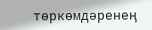төркөмдәренең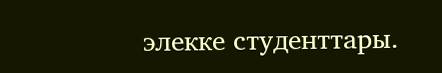элекке студенттары.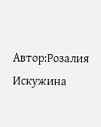Автор:Розалия Искужина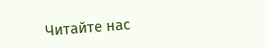Читайте нас